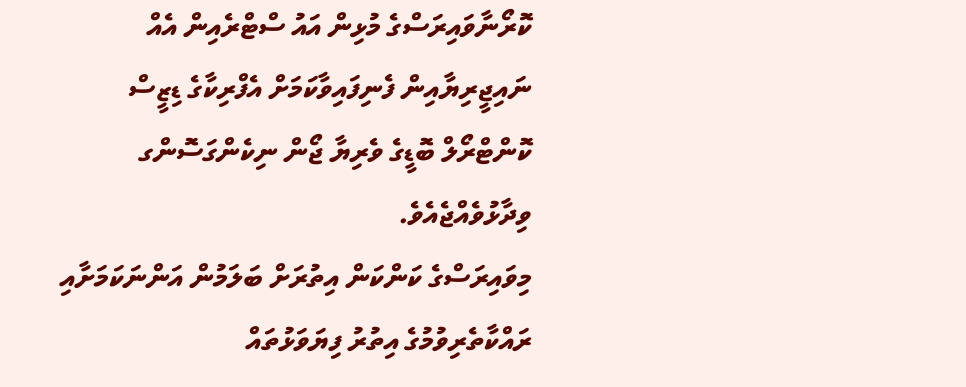ކޮރޯނާވައިރަސްގެ މުޅިން އައު ސްޓްރެއިން އެއް ނައިޖީރިޔާއިން ފެނިފައިވާކަމަށް އެފްރިކާގެ ޑިޒީސް ކޮންޓްރޯލް ބޮޑީގެ ވެރިޔާ ޖޯން ނިކެންގަސޮންގ ވިދާޅުވެއްޖެއެވެ.
މިވައިރަސްގެ ކަންކަން އިތުރަށް ބަލަމުން އަންނަކަމަށާއި ރައްކާތެރިވުމުގެ އިތުރު ފިޔަވަޅުތައް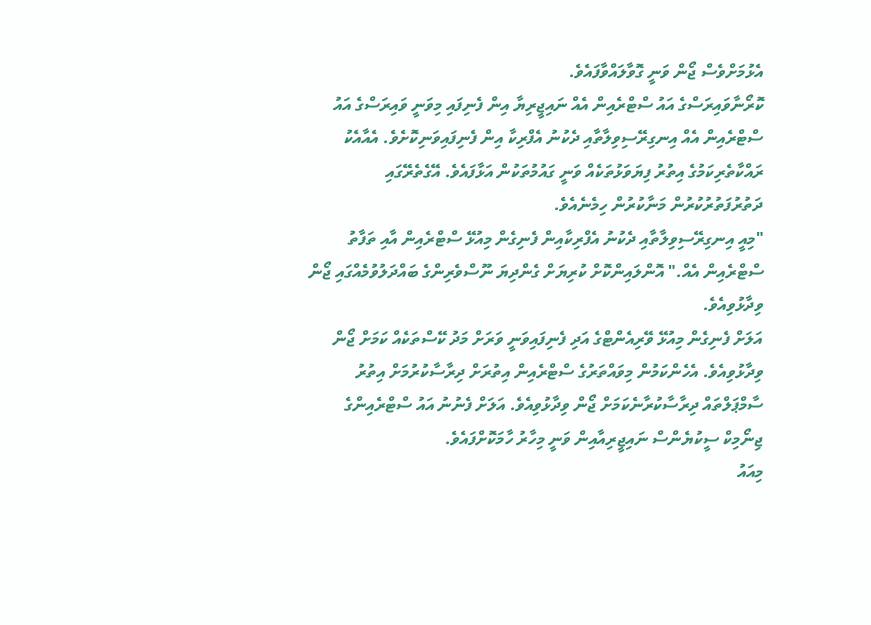އެޅުމަށްވެސް ޖޯން ވަނީ ގޮވާލައްވާފައެވެ.
ކޮރޯނާވައިރަސްގެ އައު ސްޓްރެއިން އެއް ނައިޖީރިޔާ އިން ފެނިފައި މިވަނީ ވައިރަސްގެ އައު ސްޓްރެއިން އެއް އިނގިރޭސިވިލާތާއި ދެކުނު އެފްރިކާ އިން ފެނިފައިވަނިކޮށެވެ. އެއާއެކު ރައްކާތެރިކަމުގެ އިތުރު ފިޔަވަޅުތަކެއް ވަނީ ގައުމުތަކުން އަޅާފައެވެ. އޭގެތެރޭގައި ދަތުރުފަތުރުކުރުން މަނާކުރުން ހިމެނެއެވެ.
"މިއީ އިނގިރޭސިވިލާތާއި ދެކުނު އެފްރިކާއިން ފެނިގެން މިއުޅޭ ސްޓްރެއިން އާއި ތަފާތު ސްޓްރެއިން އެއް." އޮންލައިންކޮށް ކުރިޔަށް ގެންދިޔަ ނޫސްވެރިންގެ ބައްދަލުވުމެއްގައި ޖޯން ވިދާޅުވިއެވެ.
އަލަށް ފެނިގެން މިއުޅޭ ވޭރިއެންޓްގެ އަދި ފެނިފައިވަނީ ވަރަށް މަދު ކޭސްތަކެއް ކަމަށް ޖޯން ވިދާޅުވިއެވެ. އެހެންކަމުން މިވައްތަރުގެ ސްޓްރެއިން އިތުރަށް ދިރާސާކުރުމަށް އިތުރު ސާމްޕަލްތައް ދިރާސާކުރާނެކަމަށް ޖޯން ވިދާޅުވިއެވެ. އަލަށް ފެނުނު އައު ސްޓްރެއިންގެ ޖިނޯމިކް ސީކުޔެންސް ނައިޖީރިއާއިން ވަނީ މިހާރު ހާމަކޮށްފައެވެ.
މިއައު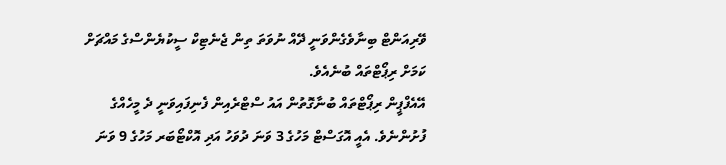ވޭރިއަންޓް ބިނާވެގެންވަނީ ދޭއް ނުވަތަ ތިން ޖެނެޓިކް ސީކުޔެންސްގެ މައްޗަށް ކަމަށް ރިޕޯޓްތައް ބުނެއެވެ.
އޭއެފްޕީން ރިޕޯޓްތައް ބުނާގޮތުން އައު ސްޓްރެއިން ފެނިފައިވަނީ ދެ މީހެއްގެ ފުށުންނެވެ. އެއީ އޮގަސްޓް މަހުގެ 3 ވަނަ ދުވަހު އަދި އޮކްޓޯބަރ މަހުގެ 9 ވަނަ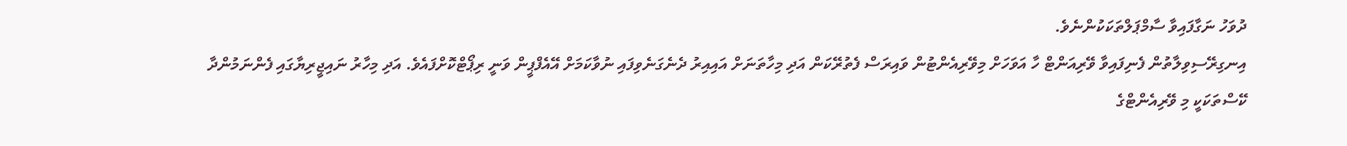ދުވަހު ނަގާފައިވާ ސާމްޕަލްތަކަކުންނެވެ.
އިނގިރޭސިވިލާތުން ފެނިފައިވާ ވޭރިއަންޓް ހާ އަވަހަށް މިވޭރިއެންޓުން ވައިރަސް ފެތުރޭކަން އަދި މިހާތަނަށް އައިއިރު ދެނެގަނެވިފައި ނުވާކަމަށް އޭއެފްޕީން ވަނީ ރިޕޯޓްކޮށްފައެވެ. އަދި މިހާރު ނައިޖީރިޔާގައި ފެންނަމުންދާ ކޭސްތަކަކީ މި ވޭރިއެންޓްގެ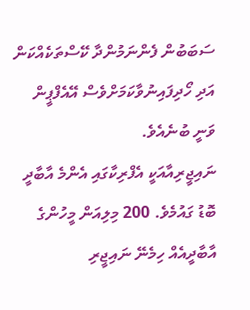ސަބަބުން ފެންނަމުންދާ ކޭސްތަކެއްކަން އަދި ހޯދިފައިނުވާކަމަށްވެސް އޭއެފްޕީން ވަނީ ބުނެއެވެ.
ނައިޖީރިއާއަކީ އެފްރިކާގައި އެންމެ އާބާދީ ބޮޑު ގައުމެވެ. 200 މިލިއަން މީހުންގެ އާބާދީއެއް ހިމެނޭ ނައިޖީރި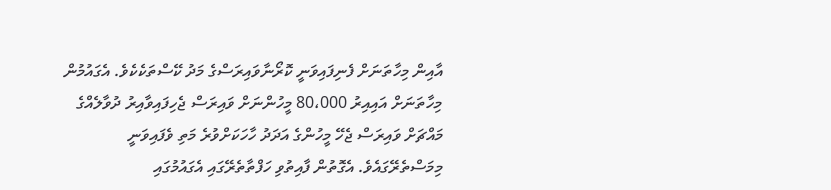އާއިން މިހާތަނަށް ފެނިފައިވަނީ ކޮރޯނާވައިރަސްގެ މަދު ކޭސްތަކެކެވެ. އެގައުމުން މިހާތަނަށް އައިއިރު 80،000 މީހުންނަށް ވައިރަސް ޖެހިފައިވާއިރު ދުވާލެއްގެ މައްޗަށް ވައިރަސް ޖެހޭ މީހުންގެ އަދަދު ހާހަކަށްވުރެ މަތި ވެފައިވަނީ މިމަސްތެރޭގައެވެ. އެގޮތުން ފާއިތުވި ހަފްތާތެރޭގައި އެގައުމުގައި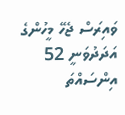ވައިރަސް ޖެހޭ މީހުންގެ އަދަދުވަނީ 52 އިންސައްތަ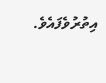އިތުރުވެފައެވެ.